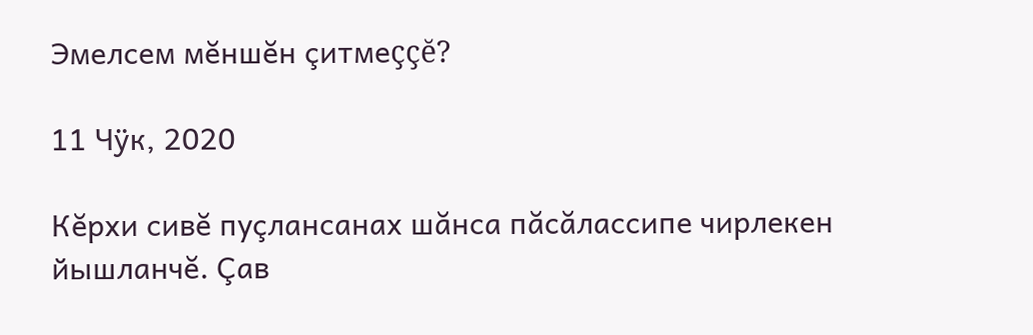Эмелсем мĕншĕн çитмеççĕ?

11 Чÿк, 2020

Кĕрхи сивĕ пуçлансанах шăнса пăсăлассипе чирлекен йышланчĕ. Çав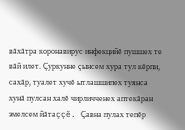вăхăтра коронавирус инфекцийĕ пушшех те вăй илет. Çуркунне çынсем хура тул кĕрпи, сахăр, туалет хучĕ ытлашшипех туянса хунă пулсан халĕ чирличченех аптекăран эмелсем йăтаççĕ. Çавна пулах тепĕр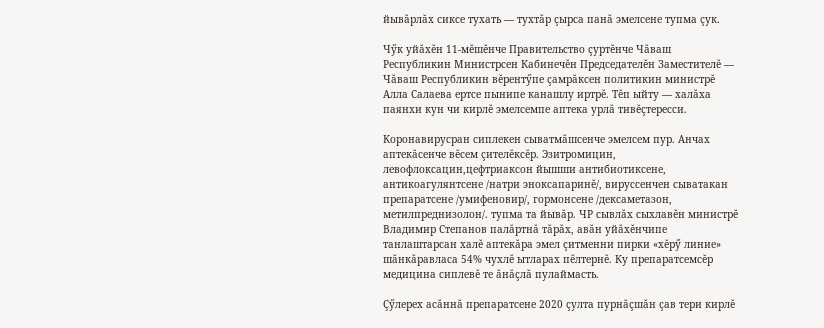йывăрлăх сиксе тухать — тухтăр çырса панă эмелсене тупма çук.

Чӳк уйăхĕн 11-мĕшĕнче Правительство çуртĕнче Чăваш Республикин Министрсен Кабинечĕн Председателĕн Заместителĕ — Чăваш Республикин вĕрентӳпе çамрăксен политикин министрĕ Алла Салаева ертсе пынипе канашлу иртрĕ. Тĕп ыйту — халăха паянхи кун чи кирлĕ эмелсемпе аптека урлă тивĕçтересси.

Коронавирусран сиплекен сыватмăшсенче эмелсем пур. Анчах аптекăсенче вĕсем çителĕксĕр. Эзитромицин, левофлоксацин,цефтриаксон йышши антибиотиксене, антикоагулянтсене /натри эноксапаринĕ/, вируссенчен сыватакан препаратсене /умифеновир/, гормонсене /дексаметазон, метилпреднизолон/. тупма та йывăр. ЧР сывлăх сыхлавĕн министрĕ Владимир Степанов палăртнă тăрăх, авăн уйăхĕнчипе танлаштарсан халĕ аптекăра эмел çитменни пирки «хĕрӳ линие» шăнкăравласа 54% чухлĕ ытларах пĕлтернĕ. Ку препаратсемсĕр медицина сиплевĕ те ăнăçлă пулаймасть.

Çӳлерех асăннă препаратсене 2020 çулта пурнăçшăн çав тери кирлĕ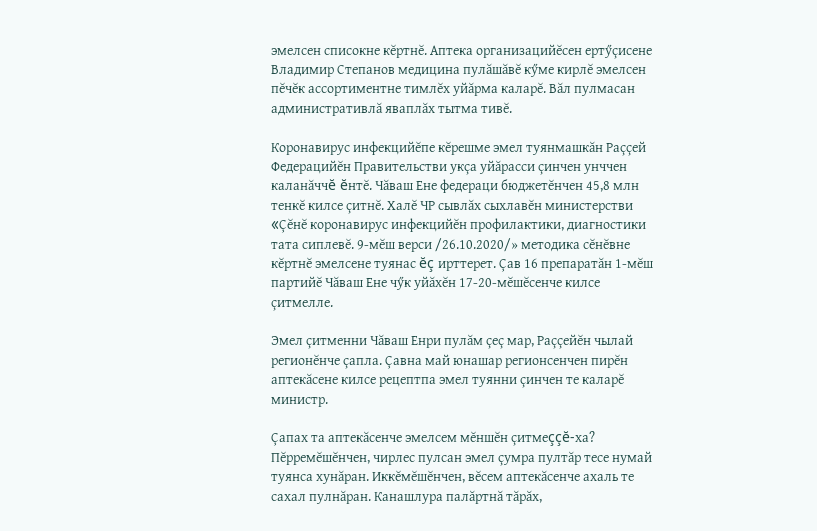эмелсен списокне кĕртнĕ. Аптека организацийĕсен ертӳçисене Владимир Степанов медицина пулăшăвĕ кӳме кирлĕ эмелсен пĕчĕк ассортиментне тимлĕх уйăрма каларĕ. Вăл пулмасан административлă яваплăх тытма тивĕ.

Коронавирус инфекцийĕпе кĕрешме эмел туянмашкăн Раççей Федерацийĕн Правительстви укçа уйăрасси çинчен унччен каланăччĕ ĕнтĕ. Чăваш Ене федераци бюджетĕнчен 45,8 млн тенкĕ килсе çитнĕ. Халĕ ЧР сывлăх сыхлавĕн министерстви «Çĕнĕ коронавирус инфекцийĕн профилактики, диагностики тата сиплевĕ. 9-мĕш верси /26.10.2020/» методика сĕнĕвне кĕртнĕ эмелсене туянас ĕç ирттерет. Çав 16 препаратăн 1-мĕш партийĕ Чăваш Ене чӳк уйăхĕн 17-20-мĕшĕсенче килсе çитмелле.

Эмел çитменни Чăваш Енри пулăм çеç мар, Раççейĕн чылай регионĕнче çапла. Çавна май юнашар регионсенчен пирĕн аптекăсене килсе рецептпа эмел туянни çинчен те каларĕ министр.

Çапах та аптекăсенче эмелсем мĕншĕн çитмеççĕ-ха? Пĕрремĕшĕнчен, чирлес пулсан эмел çумра пултăр тесе нумай туянса хунăран. Иккĕмĕшĕнчен, вĕсем аптекăсенче ахаль те сахал пулнăран. Канашлура палăртнă тăрăх,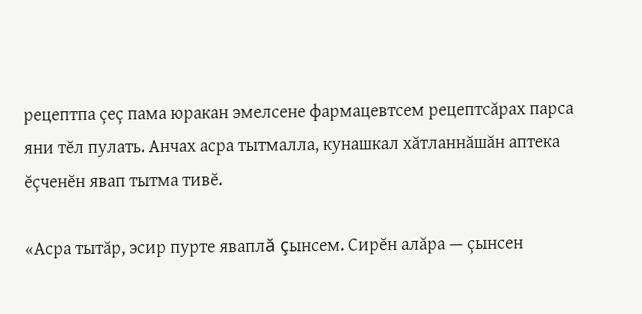рецептпа çеç пама юракан эмелсене фармацевтсем рецептсăрах парса яни тĕл пулать. Анчах асра тытмалла, кунашкал хăтланнăшăн аптека ĕçченĕн явап тытма тивĕ.

«Асра тытăр, эсир пурте яваплă çынсем. Сирĕн алăра — çынсен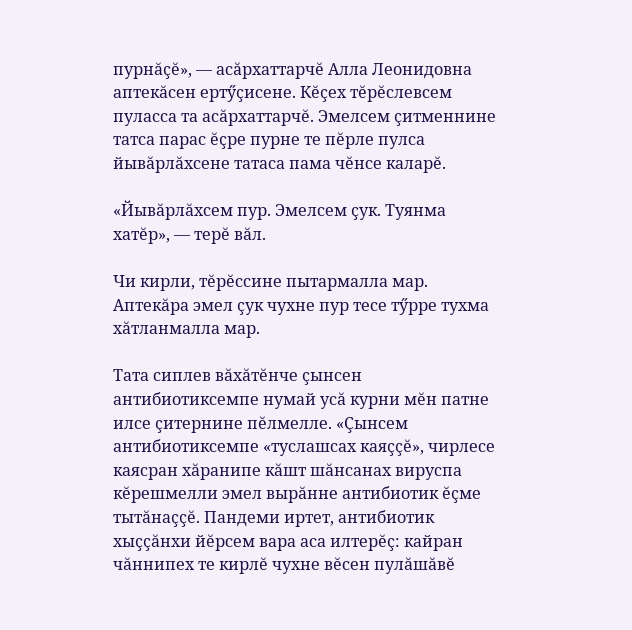пурнăçĕ», — асăрхаттарчĕ Алла Леонидовна аптекăсен ертӳçисене. Кĕçех тĕрĕслевсем пуласса та асăрхаттарчĕ. Эмелсем çитменнине татса парас ĕçре пурне те пĕрле пулса йывăрлăхсене татаса пама чĕнсе каларĕ.

«Йывăрлăхсем пур. Эмелсем çук. Туянма хатĕр», — терĕ вăл.

Чи кирли, тĕрĕссине пытармалла мар. Аптекăра эмел çук чухне пур тесе тӳрре тухма хăтланмалла мар.

Тата сиплев вăхăтĕнче çынсен антибиотиксемпе нумай усă курни мĕн патне илсе çитернине пĕлмелле. «Çынсем антибиотиксемпе «туслашсах каяççĕ», чирлесе каясран хăранипе кăшт шăнсанах вируспа кĕрешмелли эмел вырăнне антибиотик ĕçме тытăнаççĕ. Пандеми иртет, антибиотик хыççăнхи йĕрсем вара аса илтерĕç: кайран чăннипех те кирлĕ чухне вĕсен пулăшăвĕ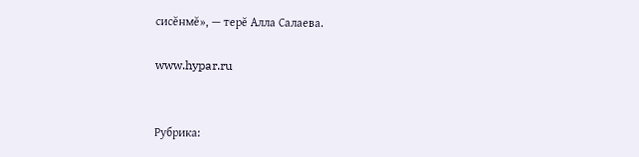сисĕнмĕ», — терĕ Алла Салаева.

www.hypar.ru


Рубрика: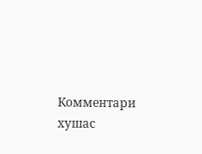Комментари хушас